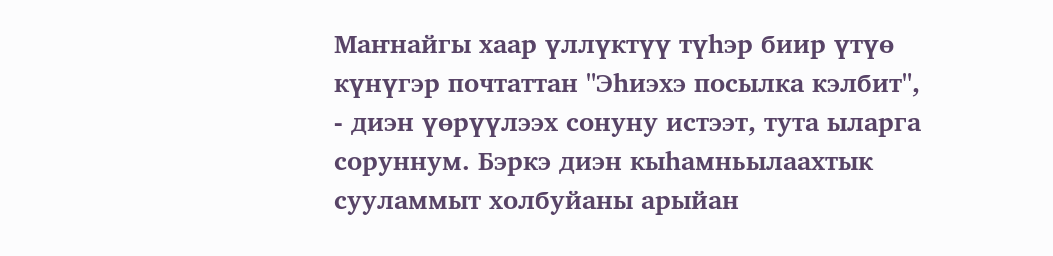Маҥнайгы хаар үллүктүү түһэр биир үтүө күнүгэр почтаттан "Эһиэхэ посылка кэлбит", - диэн үөрүүлээх сонуну истээт, тута ыларга соруннум. Бэркэ диэн кыһамньылаахтык сууламмыт холбуйаны арыйан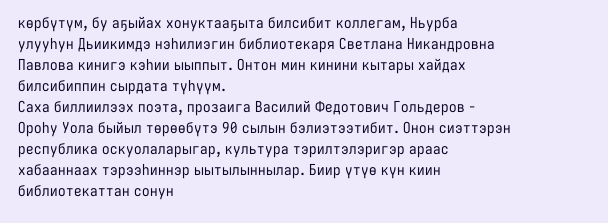көрбүтүм, бу аҕыйах хонуктааҕыта билсибит коллегам, Ньурба улууһун Дьиикимдэ нэһилиэгин библиотекаря Светлана Никандровна Павлова кинигэ кэһии ыыппыт. Онтон мин кинини кытары хайдах билсибиппин сырдата түһүүм.
Саха биллиилээх поэта, прозаига Василий Федотович Гольдеров - Ороһу Уола быйыл төрөөбүтэ 90 сылын бэлиэтээтибит. Онон сиэттэрэн республика оскуолаларыгар, культура тэрилтэлэригэр араас хабааннаах тэрээһиннэр ыытылыннылар. Биир үтүө күн киин библиотекаттан сонун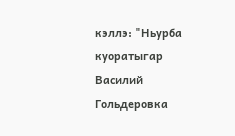кэллэ: "Ньурба куоратыгар Василий Гольдеровка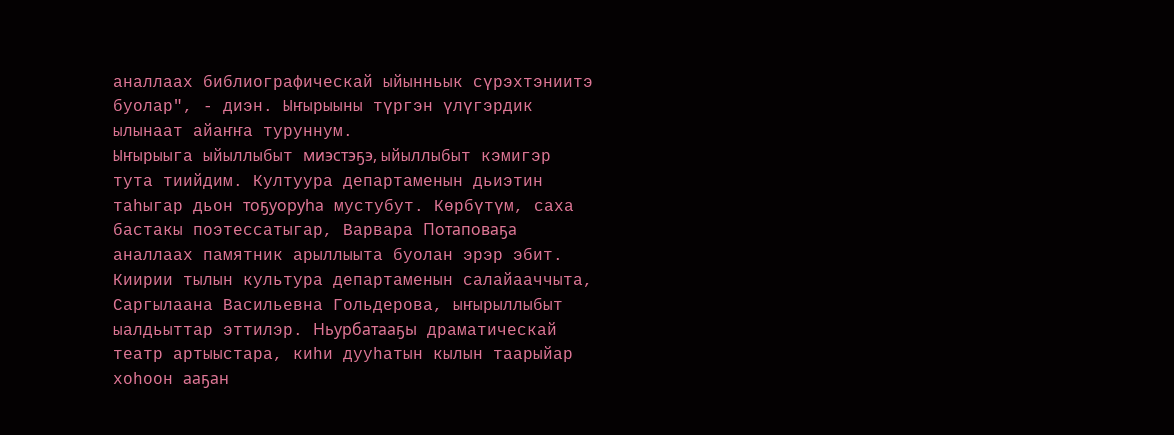аналлаах библиографическай ыйынньык сүрэхтэниитэ буолар", - диэн. Ыҥырыыны түргэн үлүгэрдик ылынаат айаҥҥа туруннум.
Ыҥырыыга ыйыллыбыт миэстэҕэ, ыйыллыбыт кэмигэр тута тиийдим. Култуура департаменын дьиэтин таһыгар дьон тоҕуоруһа мустубут. Көрбүтүм, саха бастакы поэтессатыгар, Варвара Потаповаҕа аналлаах памятник арыллыыта буолан эрэр эбит. Киирии тылын культура департаменын салайааччыта, Саргылаана Васильевна Гольдерова, ыҥырыллыбыт ыалдьыттар эттилэр. Ньурбатааҕы драматическай театр артыыстара, киһи дууһатын кылын таарыйар хоһоон ааҕан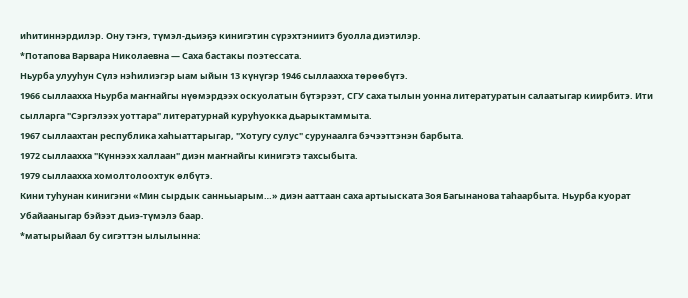иһитиннэрдилэр. Ону тэҥэ, түмэл-дьиэҕэ кинигэтин сүрэхтэниитэ буолла диэтилэр.
*Потапова Варвара Николаевна — Саха бастакы поэтессата.
Ньурба улууһун Сүлэ нэһилиэгэр ыам ыйын 13 күнүгэр 1946 сыллаахха төрөөбүтэ.
1966 сыллаахха Ньурба маҥнайгы нүөмэрдээх оскуолатын бүтэрээт, СГУ саха тылын уонна литературатын салаатыгар киирбитэ. Ити сылларга "Сэргэлээх уоттара" литературнай куруһуокка дьарыктаммыта.
1967 сыллаахтан республика хаһыаттарыгар, "Хотугу сулус" сурунаалга бэчээттэнэн барбыта.
1972 сыллаахха "Күннээх халлаан" диэн маҥнайгы кинигэтэ тахсыбыта.
1979 сыллаахха хомолтолоохтук өлбүтэ.
Кини туһунан кинигэни «Мин сырдык санньыарым…» диэн ааттаан саха артыыската Зоя Багынанова таһаарбыта. Ньурба куорат Убайааныгар бэйээт дьиэ-түмэлэ баар.
*матырыйаал бу сигэттэн ылылынна: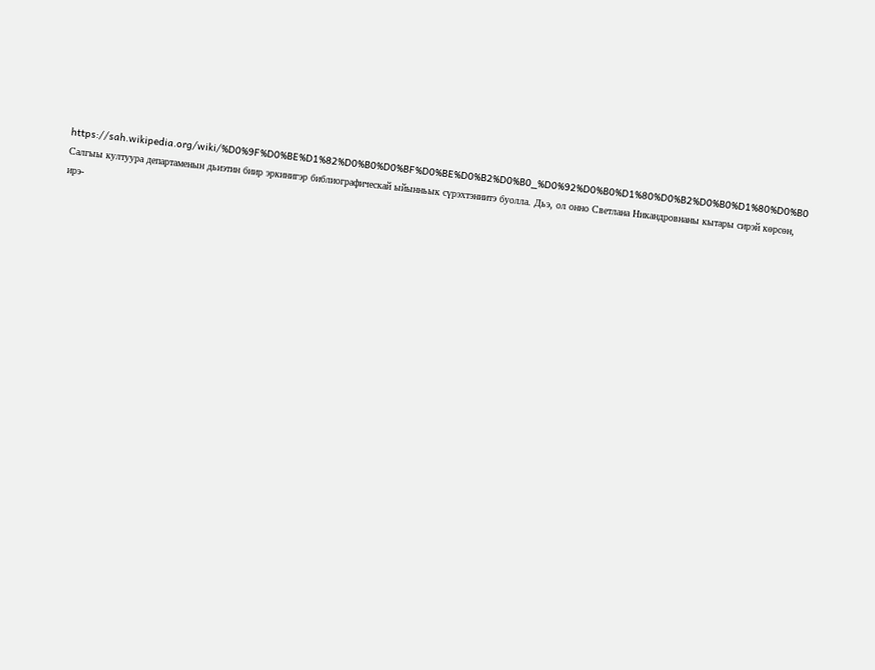https://sah.wikipedia.org/wiki/%D0%9F%D0%BE%D1%82%D0%B0%D0%BF%D0%BE%D0%B2%D0%B0_%D0%92%D0%B0%D1%80%D0%B2%D0%B0%D1%80%D0%B0
Салгыы култуура департаменын дьиэтин биир эркинигэр библиографическай ыйынньык сүрэхтэниитэ буолла. Дьэ, ол онно Светлана Никандровнаны кытары сирэй көрсөн, ирэ-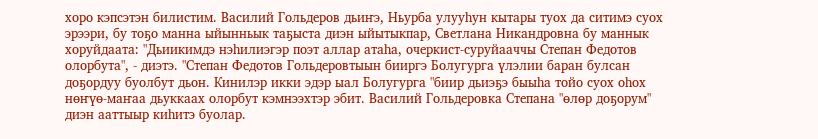хоро кэпсэтэн билистим. Василий Гольдеров дьиҥэ, Ньурба улууһун кытары туох да ситимэ суох эрээри, бу тоҕо манна ыйынньык таҕыста диэн ыйытыкпар, Светлана Никандровна бу маннык хоруйдаата: "Дьиикимдэ нэһилиэгэр поэт аллар атаһа, очеркист-суруйааччы Степан Федотов олорбута", - диэтэ. "Степан Федотов Гольдеровтыын бииргэ Болугурга үлэлии баран булсан доҕордуу буолбут дьон. Кинилэр икки эдэр ыал Болугурга "биир дьиэҕэ быыһа тойо суох оһох нөҥүө-маҥаа дьуккаах олорбут кэмнээхтэр эбит. Василий Гольдеровка Степана "өлөр доҕорум" диэн ааттыыр киһитэ буолар.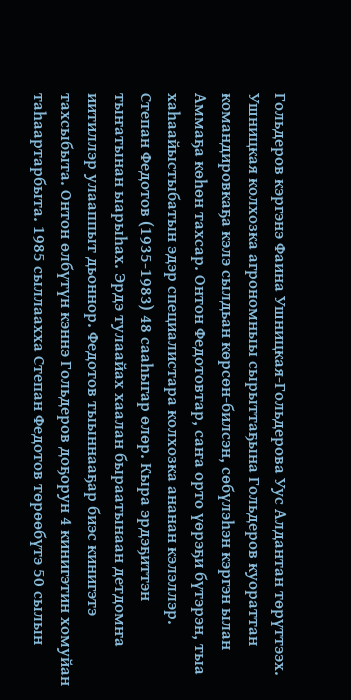Гольдеров кэргэнэ Фаина Ушницкая-Гольдерова Уус Алдантан төрүттээх. Ушницкая колхозка агрономныы сырыттаҕына Гольдеров куораттан командировкаҕа кэлэ сылдьан көрсөн-билсэн, сөбүлэһэн кэргэн ылан Аммаҕа көһөн тахсар. Онтон Федотовтар, саҥа орто үөрэҕи бүтэрэн, тыа хаһаайыстыбатын эдэр специалистара колхозка ананан кэлэллэр.
Степан Федотов (1935-1983) 48 сааһыгар өлөр. Кыра эрдэҕиттэн тыҥатынан ыарыһах. Эрдэ тулаайах хаалан быраатынаан детдомҥа иитиллэр улааппыт дьоннор. Федотов тыыннааҕар биэс кинигэтэ тахсыбыта. Онтон өлбүтүн кэннэ Гольдеров доҕорун 4 кинигэтин хомуйан таһаартарбыта. 1985 сыллаахха Степан Федотов төрөөбүтэ 50 сылын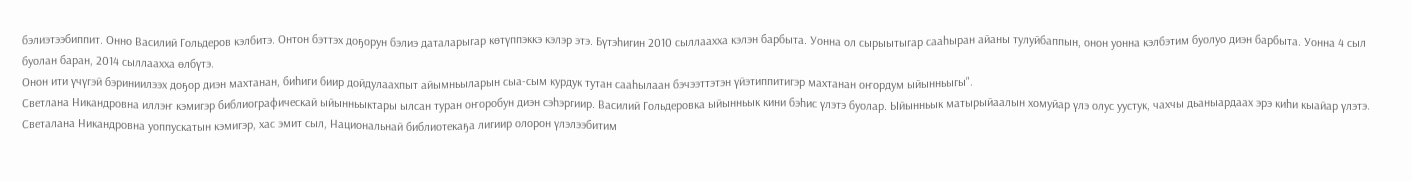бэлиэтээбиппит. Онно Василий Гольдеров кэлбитэ. Онтон бэттэх доҕорун бэлиэ даталарыгар көтүппэккэ кэлэр этэ. Бүтэһигин 2010 сыллаахха кэлэн барбыта. Уонна ол сырыытыгар сааһыран айаны тулуйбаппын, онон уонна кэлбэтим буолуо диэн барбыта. Уонна 4 сыл буолан баран, 2014 сыллаахха өлбүтэ.
Онон ити үчүгэй бэриниилээх доҕор диэн махтанан, биһиги биир дойдулаахпыт айымньыларын сыа-сым курдук тутан сааһылаан бэчээттэтэн үйэтиппитигэр махтанан оҥордум ыйынньыгы".
Светлана Никандровна иллэҥ кэмигэр библиографическай ыйынньыктары ылсан туран оҥоробун диэн сэһэргиир. Василий Гольдеровка ыйынньык кини бэһис үлэтэ буолар. Ыйынньык матырыйаалын хомуйар үлэ олус уустук, чахчы дьаныардаах эрэ киһи кыайар үлэтэ. Светалана Никандровна уоппускатын кэмигэр, хас эмит сыл, Национальнай библиотекаҕа лигиир олорон үлэлээбитим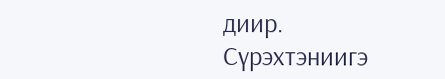диир.
Сүрэхтэниигэ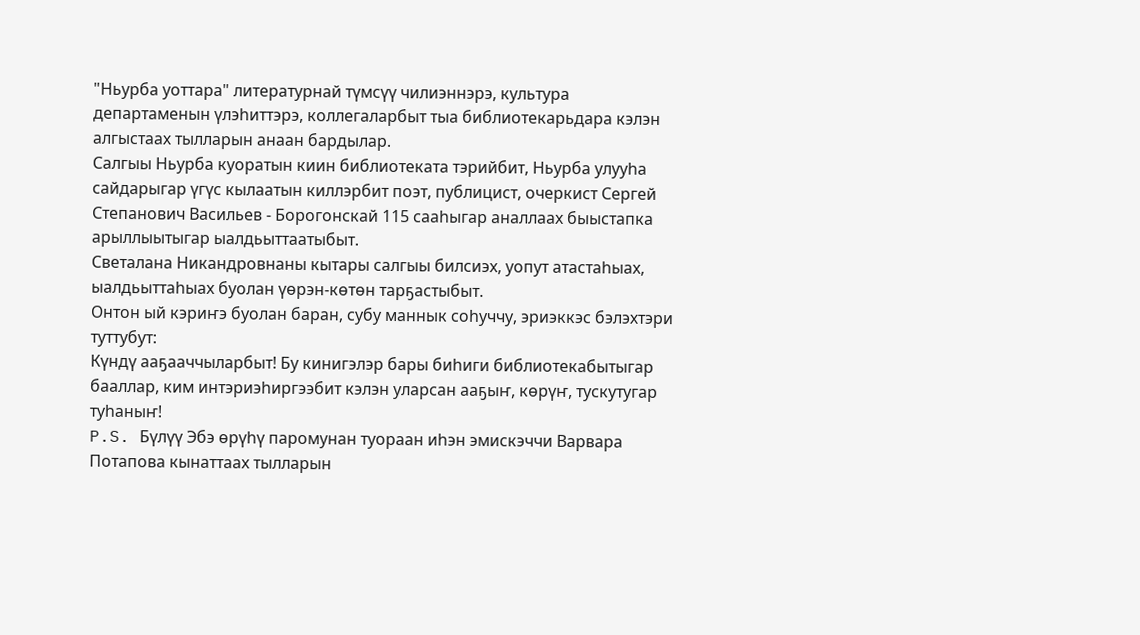"Ньурба уоттара" литературнай түмсүү чилиэннэрэ, культура департаменын үлэһиттэрэ, коллегаларбыт тыа библиотекарьдара кэлэн алгыстаах тылларын анаан бардылар.
Салгыы Ньурба куоратын киин библиотеката тэрийбит, Ньурба улууһа сайдарыгар үгүс кылаатын киллэрбит поэт, публицист, очеркист Сергей Степанович Васильев - Борогонскай 115 сааһыгар аналлаах быыстапка арыллыытыгар ыалдьыттаатыбыт.
Светалана Никандровнаны кытары салгыы билсиэх, уопут атастаһыах, ыалдьыттаһыах буолан үөрэн-көтөн тарҕастыбыт.
Онтон ый кэриҥэ буолан баран, субу маннык соһуччу, эриэккэс бэлэхтэри туттубут:
Күндү ааҕааччыларбыт! Бу кинигэлэр бары биһиги библиотекабытыгар бааллар, ким интэриэһиргээбит кэлэн уларсан ааҕыҥ, көрүҥ, тускутугар туһаныҥ!
P.S. Бүлүү Эбэ өрүһү паромунан туораан иһэн эмискэччи Варвара Потапова кынаттаах тылларын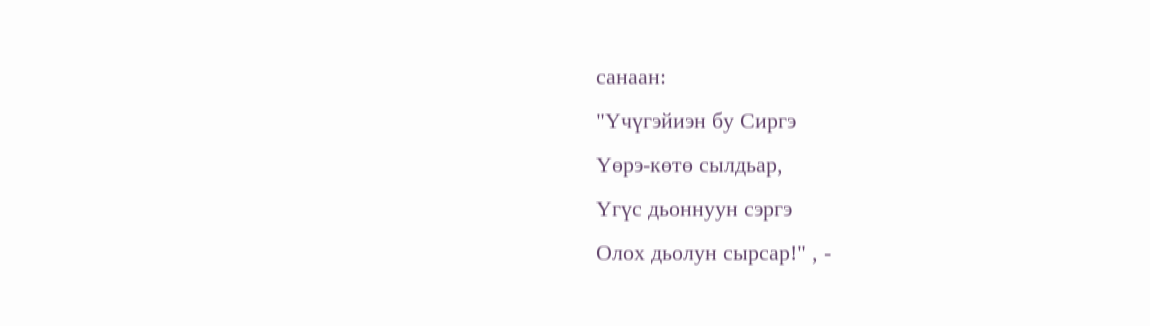санаан:
"Үчүгэйиэн бу Сиргэ
Үөрэ-көтө сылдьар,
Үгүс дьоннуун сэргэ
Олох дьолун сырсар!" , -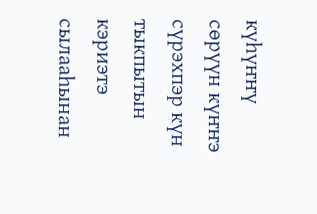күһүҥҥү сөрүүн күҥҥэ сүрэхпэр күн тыкпытын кэриэтэ сылааһынан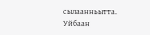сылаанньытта.
Уйбаан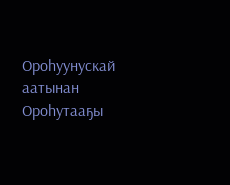Ороһуунускай аатынан Ороһутааҕы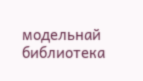модельнай библиотека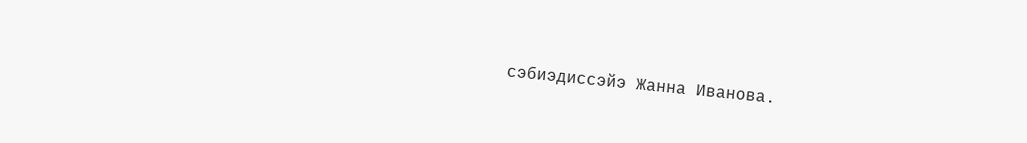сэбиэдиссэйэ Жанна Иванова.